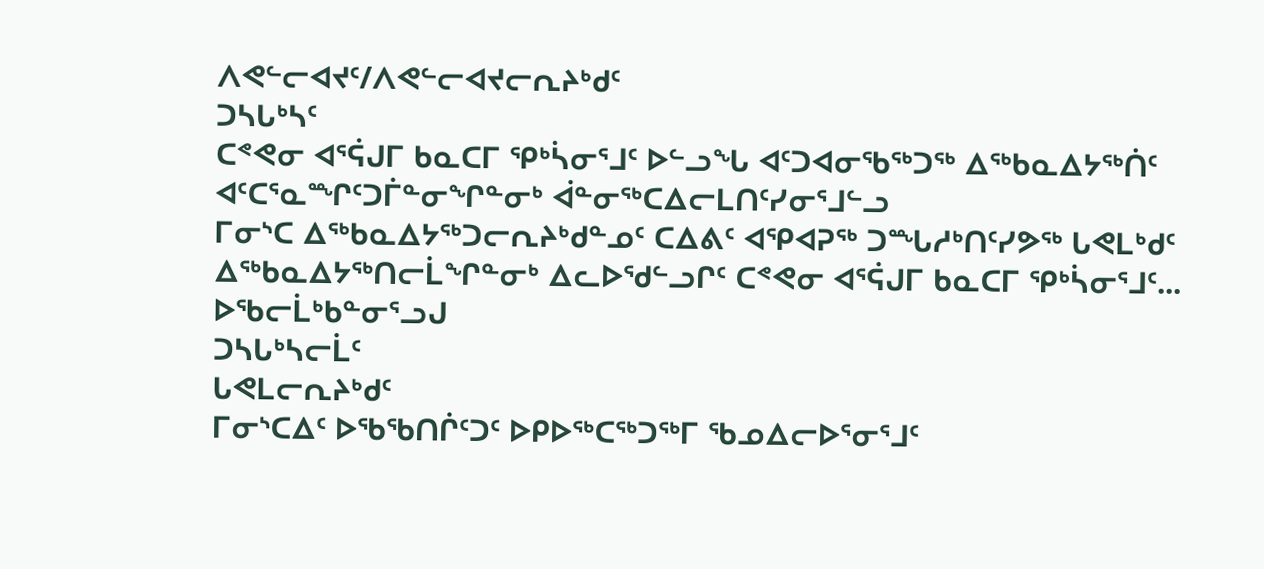ᐱᕙᓪᓕᐊᔪᑦ/ᐱᕙᓪᓕᐊᔪᓕᕆᔨᒃᑯᑦ
ᑐᓴᒐᒃᓴᑦ
ᑕᕝᕙᓂ ᐊᕐᕌᒍᒥ ᑲᓇᑕᒥ ᕿᒃᓵᓂᕐᒧᑦ ᐅᓪᓗᖓ ᐊᑦᑐᐊᓂᖃᖅᑐᖅ ᐃᖅᑲᓇᐃᔭᖅᑏᑦ ᐊᑦᑕᕐᓇᙱᑦᑐᒦᓐᓂᖏᓐᓂᒃ ᐋᓐᓂᖅᑕᐃᓕᒪᑎᑦᓯᓂᕐᒧᓪᓗ
ᒥᓂᔅᑕ ᐃᖅᑲᓇᐃᔭᖅᑐᓕᕆᔨᒃᑯᓐᓄᑦ ᑕᐃᕕᑦ ᐊᕿᐊᕈᖅ ᑐᙵᓱᒃᑎᑦᓯᕗᖅ ᒐᕙᒪᒃᑯᑦ ᐃᖅᑲᓇᐃᔭᖅᑎᓕᒫᖏᓐᓂᒃ ᐃᓚᐅᖁᓪᓗᒋᑦ ᑕᕝᕙᓂ ᐊᕐᕌᒍᒥ ᑲᓇᑕᒥ ᕿᒃᓵᓂᕐᒧᑦ...
ᐅᖃᓕᒫᒃᑲᓐᓂᕐᓗᒍ
ᑐᓴᒐᒃᓴᓕᒫᑦ
ᒐᕙᒪᓕᕆᔨᒃᑯᑦ
ᒥᓂᔅᑕᐃᑦ ᐅᖃᖃᑎᒌᑦᑐᑦ ᐅᑭᐅᖅᑕᖅᑐᖅᒥ ᖃᓄᐃᓕᐅᕐᓂᕐᒧᑦ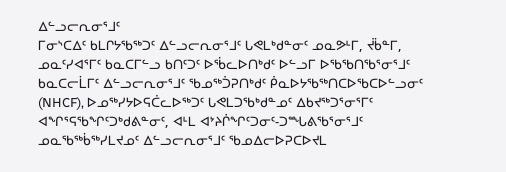ᐃᓪᓗᓕᕆᓂᕐᒧᑦ
ᒥᓂᔅᑕᐃᑦ ᑲᒪᒋᔭᖃᖅᑐᑦ ᐃᓪᓗᓕᕆᓂᕐᒧᑦ ᒐᕙᒪᒃᑯᓐᓂᑦ ᓄᓇᕗᒻᒥ, ᔫᑳᓐᒥ, ᓄᓇᑦᓯᐊᕐᒥᑦ ᑲᓇᑕᒥᓪᓗ ᑲᑎᑦᑐᑦ ᐅᖄᓚᐅᑎᒃᑯᑦ ᐅᓪᓗᒥ ᐅᖃᖃᑎᖃᕐᓂᕐᒧᑦ ᑲᓇᑕᓕᒫᒥᑦ ᐃᓪᓗᓕᕆᓂᕐᒧᑦ ᖃᓄᖅᑑᕈᑎᒃᑯᑦ ᑮᓇᐅᔭᖃᖅᑎᑕᐅᖃᑕᐅᓪᓗᓂᑦ (NHCF), ᐅᓄᖅᓯᔭᐅᕋᑖᓚᐅᖅᑐᑦ ᒐᕙᒪᑐᖃᒃᑯᓐᓄᑦ ᐃᑲᔪᖅᑐᕐᓂᕐᒥᑦ ᐊᖏᕐᕋᖃᖏᑦᑐᒃᑯᕕᓐᓂᑦ, ᐊᒻᒪ ᐊᔾᔨᒌᖏᑦᑐᓂᑦ-ᑐᙵᕕᖃᕐᓂᕐᒧᑦ ᓄᓇᖃᖅᑳᖅᓯᒪᔪᓄᑦ ᐃᓪᓗᓕᕆᓂᕐᒧᑦ ᖃᓄᐃᓕᐅᕈᑕᐅᔪᒪ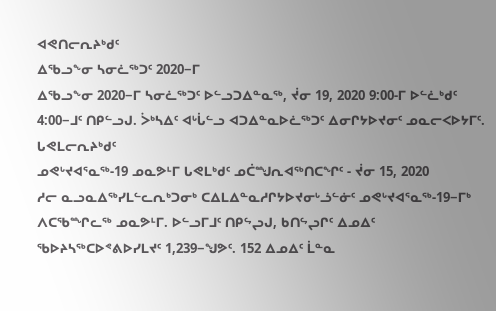ᐊᕙᑎᓕᕆᔨᒃᑯᑦ
ᐃᖃᓗᖕᓂ ᓴᓂᓛᖅᑐᑦ 2020−ᒥ
ᐃᖃᓗᖕᓂ 2020−ᒥ ᓴᓂᓛᖅᑐᑦ ᐅᓪᓗᑐᐃᓐᓇᖅ, ᔫᓂ 19, 2020 9:00-ᒥ ᐅᓪᓛᒃᑯᑦ 4:00−ᒧᑦ ᑎᑭᓪᓗᒍ. ᐴᒃᓴᐃᑦ ᐊᒡᒑᓪᓗ ᐊᑐᐃᓐᓇᐅᓛᖅᑐᑦ ᐃᓂᒋᔭᐅᔪᓂᑦ ᓄᓇᓕᐸᐅᔭᒥᑦ.
ᒐᕙᒪᓕᕆᔨᒃᑯᑦ
ᓄᕙᒡᔪᐊᕐᓇᖅ-19 ᓄᓇᕗᒻᒥ ᒐᕙᒪᒃᑯᑦ ᓄᑖᙳᕆᐊᖅᑎᑕᖏᑦ - ᔫᓂ 15, 2020
ᓱᓕ ᓇᓗᓇᐃᖅᓯᒪᓪᓚᕆᒃᑐᓂᒃ ᑕᐃᒪᐃᓐᓇᓱᒋᔭᐅᔪᓂᒡᓘᓪᓃᑦ ᓄᕙᒡᔪᐊᕐᓇᖅ-19−ᒥᒃ ᐱᑕᖃᙱᓚᖅ ᓄᓇᕗᒻᒥ. ᐅᓪᓗᒥᒧᑦ ᑎᑭᖦᖢᒍ, ᑲᑎᖦᖢᒋᑦ ᐃᓄᐃᑦ ᖃᐅᔨᓴᖅᑕᐅᕝᕕᐅᓯᒪᔪᑦ 1,239−ᖑᕗᑦ. 152 ᐃᓄᐃᑦ ᒫᓐᓇ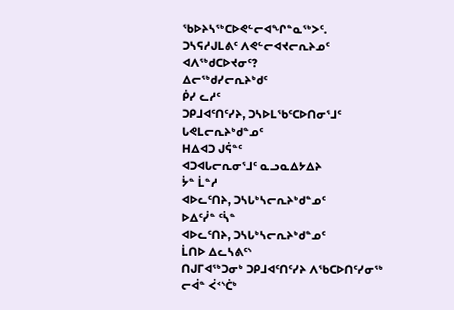ᖃᐅᔨᓴᖅᑕᐅᕙᓪᓕᐊᖏᓐᓇᖅᐳᑦ.
ᑐᓴᕋᓱᒍᒪᕕᑦ ᐱᕙᓪᓕᐊᔪᓕᕆᔨᓄᑦ ᐊᐱᖅᑯᑕᐅᔪᓂᑦ?
ᐃᓕᖅᑯᓯᓕᕆᔨᒃᑯᑦ
ᑮᓯ ᓚᓱᑦ
ᑐᑭᒧᐊᑦᑎᑦᓯᔨ, ᑐᓴᐅᒪᖃᑦᑕᐅᑎᓂᕐᒧᑦ ᒐᕙᒪᓕᕆᔨᒃᑯᓐᓄᑦ
ᕼᐃᐊᑐ ᒍᕌᓐᑦ
ᐊᑐᐊᒐᓕᕆᓂᕐᒧᑦ ᓇᓗᓇᐃᔭᐃᔨ
ᔮᓐ ᒫᓐᓱ
ᐊᐅᓚᑦᑎᔨ, ᑐᓴᒐᒃᓴᓕᕆᔨᒃᑯᓐᓄᑦ
ᐅᐃᑦᓰᓐ ᑦᓵᓐ
ᐊᐅᓚᑦᑎᔨ, ᑐᓴᒐᒃᓴᓕᕆᔨᒃᑯᓐᓄᑦ
ᒫᑎᐅ ᐃᓚᓴᕕᑦᔅ
ᑎᒍᒥᐊᖅᑐᓂᒃ ᑐᑭᒧᐊᑦᑎᑦᓯᔨ ᐱᖃᑕᐅᑎᑦᓯᓂᖅ
ᓕᐋᓐ ᐹᑉᔅᑖᒃ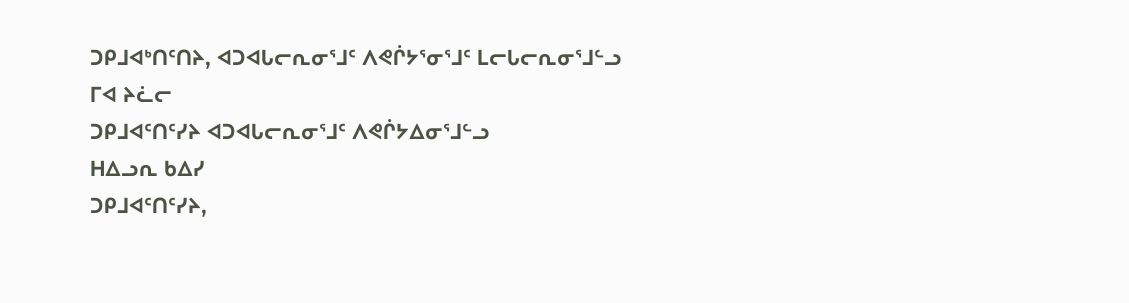ᑐᑭᒧᐊᒃᑎᑦᑎᔨ, ᐊᑐᐊᒐᓕᕆᓂᕐᒧᑦ ᐱᕙᒌᔭᕐᓂᕐᒧᑦ ᒪᓕᒐᓕᕆᓂᕐᒧᓪᓗ
ᒥᐊ ᔨᓛᓕ
ᑐᑭᒧᐊᑦᑎᑦᓯᔨ ᐊᑐᐊᒐᓕᕆᓂᕐᒧᑦ ᐱᕙᒌᔭᐃᓂᕐᒧᓪᓗ
ᕼᐃᓗᕆ ᑲᐃᓯ
ᑐᑭᒧᐊᑦᑎᑦᓯᔨ,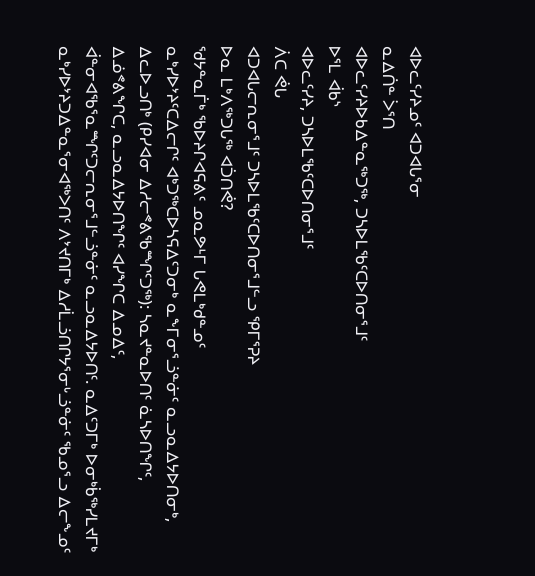ᐊᐅᓚᑦᓯᔨᓄᑦ ᐊᑐᐊᒐᕐᓂ
ᓇᐃᑏᓐ ᐴᕐᑎ
ᐊᐅᓚᑦᓯᔨᐅᑲᐃᓐᓇᖅᑐᖅ, ᑐᓴᐅᒪᖃᑦᑕᐅᑎᓂᕐᒧᑦ
ᐅᕐᒪ ᐋᑲᔅ
ᐊᐅᓚᑦᓯᔨ, ᑐᓴᐅᒪᖃᑦᑕᐅᑎᓂᕐᒧᑦ
ᐲᑕ ᕚᒐ
ᐊᑐᐊᒐᓕᕆᓂᕐᒧᑦ ᑐᓴᐅᒪᖃᑦᑕᐅᑎᓂᕐᒧᓪᓗ ᕿᒥᕐᕈᔨ
ᐅᓇ ᒪᒃᐱᖅᑐᒐᖅ ᐊᑑᑎᕚ?
ᖁᔭᓐᓇᒦᒃ ᖃᐅᔨᒋᐊᕋᕕᑦ ᓄᓇᕗᒻᒥ ᒐᕙᒪᒃᑯᓐᓄᑦ
ᓇᒃᓯᐅᔾᔨᑦᑕᐃᓕᒋᑦ ᐊᒃᑐᖅᑕᐅᓴᕋᐃᑦᑐᓂᒃ ᓇᖕᒥᓂᕐᓘᓐᓃᑦ ᓇᓗᓇᐃᔭᐅᑎᓂᒃ, ᐃᓚᐅᓗᑎᒃ (ᑭᓯᐊᓂ ᐃᓱᓕᕝᕕᖃᙱᑦᑐᖅ): ᓴᓇᔪᓐᓇᐅᑎᑦ ᓈᓴᐅᑎᖏᑦ, ᐃᓅᕝᕕᖏᑕ, ᓇᓗᓇᐃᔭᐅᑎᖏᑦ ᐊᓯᖏᑕ ᐃᓄᐃᑦ, ᐋᓐᓂᐊᖃᕐᓇᙱᑦᑐᓕᕆᓂᕐᒧᓪᓘᓐᓃᑦ ᓇᓗᓇᐃᔭᐅᑎᑦ. ᓇᐃᑦᑐᒥᒃ ᐅᓂᒃᑳᖅᓯᒪᔪᒥᒃ ᓇᒃᓯᐅᔾᔨᑐᐃᓐᓇᕐᓂᐊᖅᐳᑎᑦ ᐱᔾᔪᑎᒥᒃ ᐃᓱᒫᓘᑎᒋᔭᕐᓂᒡᓘᓐᓃᑦ ᖃᓄᕐᓗ ᐃᓕᖕᓄᑦ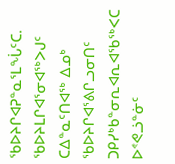ᖃᐅᔨᒋᐊᕈᓐᓇᕐᒪᖔᑦᑕ. ᖃᐅᔨᒪᒋᐊᕐᓂᐊᖅᐳᒍᑦ ᑕᐃᓐᓇᑦᑎᐊᖅ ᐃᓄᒃ ᖃᐅᔨᒋᐊᕐᕕᒋᓗᓂᑎᑦ ᑐᑭᓯᒃᑲᓐᓂᕆᐊᕆᐊᖃᖅᐸᑕ ᐅᕝᕙᓘᓐᓃᑦ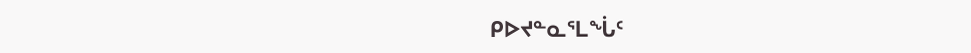ᑭᐅᔪᓐᓇᕐᒪᖔᑦ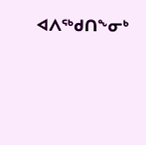ᐊᐱᖅᑯᑎᖕᓂᒃ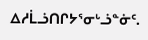ᐃᓱᒫᓘᑎᒋᔭᕐᓂᒡᓘᓐᓃᑦ.